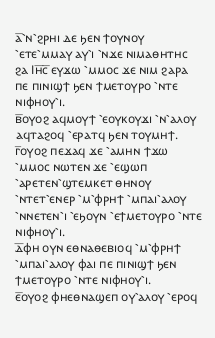ⲁ̅⳿ⲛ⳿ϩⲣⲏⲓ ⲇⲉ ϧⲉⲛ ϯⲟⲩⲛⲟⲩ ⳿ⲉⲧⲉ⳿ⲙⲙⲁⲩ ⲁⲩ⳿ⲓ ⳿ⲛϫⲉ ⲛⲓⲙⲁⲑⲏⲧⲏⲥ ϩⲁ Ⲓⲏ̅ⲥ̅ ⲉⲩϫⲱ ⳿ⲙⲙⲟⲥ ϫⲉ ⲛⲓⲙ ϩⲁⲣⲁ ⲡⲉ ⲡⲓⲛⲓϣϯ ϧⲉⲛ ϯⲙⲉⲧⲟⲩⲣⲟ ⳿ⲛⲧⲉ ⲛⲓⲫⲏⲟⲩ⳿ⲓ.
ⲃ̅ⲟⲩⲟϩ ⲁϥⲙⲟⲩϯ ⳿ⲉⲟⲩⲕⲟⲩϫⲓ ⳿ⲛ⳿ⲁⲗⲟⲩ ⲁϥⲧⲁϩⲟϥ ⳿ⲉⲣⲁⲧϥ ϧⲉⲛ ⲧⲟⲩⲙⲏϯ.
ⲅ̅ⲟⲩⲟϩ ⲡⲉϫⲁϥ ϫⲉ ⳿ⲁⲙⲏⲛ ϯϫⲱ ⳿ⲙⲙⲟⲥ ⲛⲱⲧⲉⲛ ϫⲉ ⳿ⲉϣⲱⲡ ⳿ⲁⲣⲉⲧⲉⲛ⳿ϣⲧⲉⲙⲕⲉⲧ ⲑⲏⲛⲟⲩ ⳿ⲛⲧⲉⲧ⳿ⲉⲛⲉⲣ ⳿ⲙ⳿ⲫⲣⲏϯ ⳿ⲙⲡⲁⲓ⳿ⲁⲗⲟⲩ ⳿ⲛⲛⲉⲧⲉⲛ⳿ⲓ ⳿ⲉϧⲟⲩⲛ ⳿ⲉϯⲙⲉⲧⲟⲩⲣⲟ ⳿ⲛⲧⲉ ⲛⲓⲫⲏⲟⲩ⳿ⲓ.
ⲇ̅ⲫⲏ ⲟⲩⲛ ⲉⲑⲛⲁⲑⲉⲃⲓⲟϥ ⳿ⲙ⳿ⲫⲣⲏϯ ⳿ⲙⲡⲁⲓ⳿ⲁⲗⲟⲩ ⲫⲁⲓ ⲡⲉ ⲡⲓⲛⲓϣϯ ϧⲉⲛ ϯⲙⲉⲧⲟⲩⲣⲟ ⳿ⲛⲧⲉ ⲛⲓⲫⲏⲟⲩ⳿ⲓ.
ⲉ̅ⲟⲩⲟϩ ⲫⲏⲉⲑⲛⲁϣⲉⲡ ⲟⲩ⳿ⲁⲗⲟⲩ ⳿ⲉⲣⲟϥ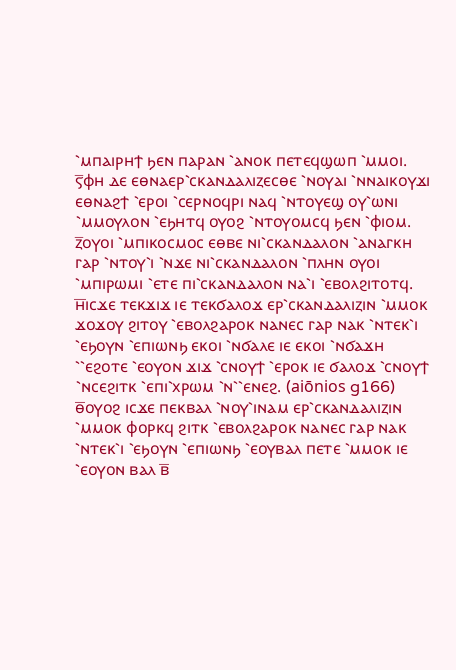⳿ⲙⲡⲁⲓⲣⲏϯ ϧⲉⲛ ⲡⲁⲣⲁⲛ ⳿ⲁⲛⲟⲕ ⲡⲉⲧⲉϥϣⲱⲡ ⳿ⲙⲙⲟⲓ.
ⲋ̅ⲫⲏ ⲇⲉ ⲉⲑⲛⲁⲉⲣ⳿ⲥⲕⲁⲛⲇⲁⲗⲓⲍⲉⲥⲑⲉ ⳿ⲛⲟⲩⲁⲓ ⳿ⲛⲛⲁⲓⲕⲟⲩϫⲓ ⲉⲑⲛⲁϩϯ ⳿ⲉⲣⲟⲓ ⳿ⲥⲉⲣⲛⲟϥⲣⲓ ⲛⲁϥ ⳿ⲛⲧⲟⲩⲉϣ ⲟⲩ⳿ⲱⲛⲓ ⳿ⲙⲙⲟⲩⲗⲟⲛ ⳿ⲉϧⲏⲧϥ ⲟⲩⲟϩ ⳿ⲛⲧⲟⲩⲟⲙⲥϥ ϧⲉⲛ ⳿ⲫⲓⲟⲙ.
ⲍ̅ⲟⲩⲟⲓ ⳿ⲙⲡⲓⲕⲟⲥⲙⲟⲥ ⲉⲑⲃⲉ ⲛⲓ⳿ⲥⲕⲁⲛⲇⲁⲗⲟⲛ ⳿ⲁⲛⲁⲅⲕⲏ ⲅⲁⲣ ⳿ⲛⲧⲟⲩ⳿ⲓ ⳿ⲛϫⲉ ⲛⲓ⳿ⲥⲕⲁⲛⲇⲁⲗⲟⲛ ⳿ⲡⲗⲏⲛ ⲟⲩⲟⲓ ⳿ⲙⲡⲓⲣⲱⲙⲓ ⳿ⲉⲧⲉ ⲡⲓ⳿ⲥⲕⲁⲛⲇⲁⲗⲟⲛ ⲛⲁ⳿ⲓ ⳿ⲉⲃⲟⲗϩⲓⲧⲟⲧϥ.
ⲏ̅ⲓⲥϫⲉ ⲧⲉⲕϫⲓϫ ⲓⲉ ⲧⲉⲕϭⲁⲗⲟϫ ⲉⲣ⳿ⲥⲕⲁⲛⲇⲁⲗⲓⲍⲓⲛ ⳿ⲙⲙⲟⲕ ϫⲟϫⲟⲩ ϩⲓⲧⲟⲩ ⳿ⲉⲃⲟⲗϩⲁⲣⲟⲕ ⲛⲁⲛⲉⲥ ⲅⲁⲣ ⲛⲁⲕ ⳿ⲛⲧⲉⲕ⳿ⲓ ⳿ⲉϧⲟⲩⲛ ⳿ⲉⲡⲓⲱⲛϧ ⲉⲕⲟⲓ ⳿ⲛϭⲁⲗⲉ ⲓⲉ ⲉⲕⲟⲓ ⳿ⲛϭⲁϫⲏ ⳿⳿ⲉϩⲟⲧⲉ ⳿ⲉⲟⲩⲟⲛ ϫⲓϫ ⳿ⲥⲛⲟⲩϯ ⳿ⲉⲣⲟⲕ ⲓⲉ ϭⲁⲗⲟϫ ⳿ⲥⲛⲟⲩϯ ⳿ⲛⲥⲉϩⲓⲧⲕ ⳿ⲉⲡⲓ⳿ⲭⲣⲱⲙ ⳿ⲛ⳿⳿ⲉⲛⲉϩ. (aiōnios g166)
ⲑ̅ⲟⲩⲟϩ ⲓⲥϫⲉ ⲡⲉⲕⲃⲁⲗ ⳿ⲛⲟⲩ⳿ⲓⲛⲁⲙ ⲉⲣ⳿ⲥⲕⲁⲛⲇⲁⲗⲓⲍⲓⲛ ⳿ⲙⲙⲟⲕ ⲫⲟⲣⲕϥ ϩⲓⲧⲕ ⳿ⲉⲃⲟⲗϩⲁⲣⲟⲕ ⲛⲁⲛⲉⲥ ⲅⲁⲣ ⲛⲁⲕ ⳿ⲛⲧⲉⲕ⳿ⲓ ⳿ⲉϧⲟⲩⲛ ⳿ⲉⲡⲓⲱⲛϧ ⳿ⲉⲟⲩⲃⲁⲗ ⲡⲉⲧⲉ ⳿ⲙⲙⲟⲕ ⲓⲉ ⳿ⲉⲟⲩⲟⲛ ⲃⲁⲗ ⲃ̅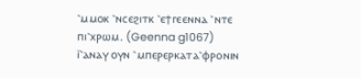⳿ⲙⲙⲟⲕ ⳿ⲛⲥⲉϩⲓⲧⲕ ⳿ⲉϯⲅⲉⲉⲛⲛⲁ ⳿ⲛⲧⲉ ⲡⲓ⳿ⲭⲣⲱⲙ. (Geenna g1067)
ⲓ̅⳿ⲁⲛⲁⲩ ⲟⲩⲛ ⳿ⲙⲡⲉⲣⲉⲣⲕⲁⲧⲁ⳿ⲫⲣⲟⲛⲓⲛ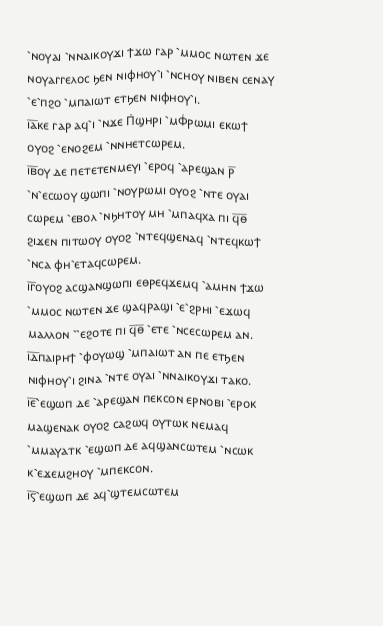⳿ⲛⲟⲩⲁⲓ ⳿ⲛⲛⲁⲓⲕⲟⲩϫⲓ ϯϫⲱ ⲅⲁⲣ ⳿ⲙⲙⲟⲥ ⲛⲱⲧⲉⲛ ϫⲉ ⲛⲟⲩⲁⲅⲅⲉⲗⲟⲥ ϧⲉⲛ ⲛⲓⲫⲏⲟⲩ⳿ⲓ ⳿ⲛⲥⲏⲟⲩ ⲛⲓⲃⲉⲛ ⲥⲉⲛⲁⲩ ⳿ⲉ⳿ⲡϩⲟ ⳿ⲙⲡⲁⲓⲱⲧ ⲉⲧϧⲉⲛ ⲛⲓⲫⲏⲟⲩ⳿ⲓ.
ⲓ̅ⲁ̅ⲕⲉ ⲅⲁⲣ ⲁϥ⳿ⲓ ⳿ⲛϫⲉ Ⲡ̇ϣⲏⲣⲓ ⳿ⲙⲪ̇ⲣⲱⲙⲓ ⲉⲕⲱϯ ⲟⲩⲟϩ ⳿ⲉⲛⲟϩⲉⲙ ⳿ⲛⲛⲏⲉⲧⲥⲱⲣⲉⲙ.
ⲓ̅ⲃ̅ⲟⲩ ⲇⲉ ⲡⲉⲧⲉⲧⲉⲛⲙⲉⲩⲓ ⳿ⲉⲣⲟϥ ⳿ⲁⲣⲉϣⲁⲛ ⲣ̅ ⳿ⲛ⳿ⲉⲥⲱⲟⲩ ϣⲱⲡⲓ ⳿ⲛⲟⲩⲣⲱⲙⲓ ⲟⲩⲟϩ ⳿ⲛⲧⲉ ⲟⲩⲁⲓ ⲥⲱⲣⲉⲙ ⳿ⲉⲃⲟⲗ ⳿ⲛϧⲏⲧⲟⲩ ⲙⲏ ⳿ⲙⲡⲁϥⲭⲁ ⲡⲓ ϥ̅ⲑ̅ ϩⲓϫⲉⲛ ⲡⲓⲧⲱⲟⲩ ⲟⲩⲟϩ ⳿ⲛⲧⲉϥϣⲉⲛⲁϥ ⳿ⲛⲧⲉϥⲕⲱϯ ⳿ⲛⲥⲁ ⲫⲏ⳿ⲉⲧⲁϥⲥⲱⲣⲉⲙ.
ⲓ̅ⲅ̅ⲟⲩⲟϩ ⲁⲥϣⲁⲛϣⲱⲡⲓ ⲉⲑⲣⲉϥϫⲉⲙϥ ⳿ⲁⲙⲏⲛ ϯϫⲱ ⳿ⲙⲙⲟⲥ ⲛⲱⲧⲉⲛ ϫⲉ ϣⲁϥⲣⲁϣⲓ ⳿ⲉ⳿ϩⲣⲏⲓ ⳿ⲉϫⲱϥ ⲙⲁⲗⲗⲟⲛ ⳿⳿ⲉϩⲟⲧⲉ ⲡⲓ ϥ̅ⲑ̅ ⳿ⲉⲧⲉ ⳿ⲛⲥⲉⲥⲱⲣⲉⲙ ⲁⲛ.
ⲓ̅ⲇ̅ⲡⲁⲓⲣⲏϯ ⳿ⲫⲟⲩⲱϣ ⳿ⲙⲡⲁⲓⲱⲧ ⲁⲛ ⲡⲉ ⲉⲧϧⲉⲛ ⲛⲓⲫⲏⲟⲩ⳿ⲓ ϩⲓⲛⲁ ⳿ⲛⲧⲉ ⲟⲩⲁⲓ ⳿ⲛⲛⲁⲓⲕⲟⲩϫⲓ ⲧⲁⲕⲟ.
ⲓ̅ⲉ̅⳿ⲉϣⲱⲡ ⲇⲉ ⳿ⲁⲣⲉϣⲁⲛ ⲡⲉⲕⲥⲟⲛ ⲉⲣⲛⲟⲃⲓ ⳿ⲉⲣⲟⲕ ⲙⲁϣⲉⲛⲁⲕ ⲟⲩⲟϩ ⲥⲁϩⲱϥ ⲟⲩⲧⲱⲕ ⲛⲉⲙⲁϥ ⳿ⲙⲙⲁⲩⲁⲧⲕ ⳿ⲉϣⲱⲡ ⲇⲉ ⲁϥϣⲁⲛⲥⲱⲧⲉⲙ ⳿ⲛⲥⲱⲕ ⲕ⳿ⲉϫⲉⲙϩⲏⲟⲩ ⳿ⲙⲡⲉⲕⲥⲟⲛ.
ⲓ̅ⲋ̅⳿ⲉϣⲱⲡ ⲇⲉ ⲁϥ⳿ϣⲧⲉⲙⲥⲱⲧⲉⲙ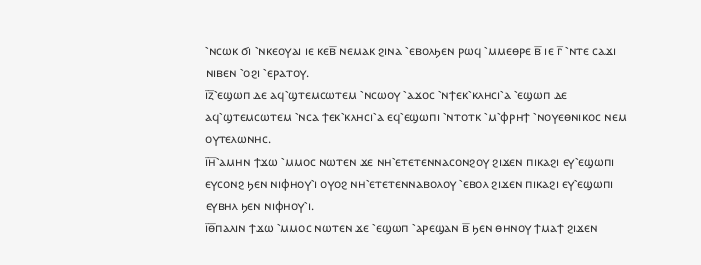⳿ⲛⲥⲱⲕ ϭⲓ ⳿ⲛⲕⲉⲟⲩⲁⲓ ⲓⲉ ⲕⲉⲃ̅ ⲛⲉⲙⲁⲕ ϩⲓⲛⲁ ⳿ⲉⲃⲟⲗϧⲉⲛ ⲣⲱϥ ⳿ⲙⲙⲉⲑⲣⲉ ⲃ̅ ⲓⲉ ⲅ̅ ⳿ⲛⲧⲉ ⲥⲁϫⲓ ⲛⲓⲃⲉⲛ ⳿ⲟϩⲓ ⳿ⲉⲣⲁⲧⲟⲩ.
ⲓ̅ⲍ̅⳿ⲉϣⲱⲡ ⲇⲉ ⲁϥ⳿ϣⲧⲉⲙⲥⲱⲧⲉⲙ ⳿ⲛⲥⲱⲟⲩ ⳿ⲁϫⲟⲥ ⳿ⲛϯⲉⲕ⳿ⲕⲗⲏⲥⲓ⳿ⲁ ⳿ⲉϣⲱⲡ ⲇⲉ ⲁϥ⳿ϣⲧⲉⲙⲥⲱⲧⲉⲙ ⳿ⲛⲥⲁ ϯⲉⲕ⳿ⲕⲗⲏⲥⲓ⳿ⲁ ⲉϥ⳿ⲉϣⲱⲡⲓ ⳿ⲛⲧⲟⲧⲕ ⳿ⲙ⳿ⲫⲣⲏϯ ⳿ⲛⲟⲩⲉⲑⲛⲓⲕⲟⲥ ⲛⲉⲙ ⲟⲩⲧⲉⲗⲱⲛⲏⲥ.
ⲓ̅ⲏ̅⳿ⲁⲙⲏⲛ ϯϫⲱ ⳿ⲙⲙⲟⲥ ⲛⲱⲧⲉⲛ ϫⲉ ⲛⲏ⳿ⲉⲧⲉⲧⲉⲛⲛⲁⲥⲟⲛϩⲟⲩ ϩⲓϫⲉⲛ ⲡⲓⲕⲁϩⲓ ⲉⲩ⳿ⲉϣⲱⲡⲓ ⲉⲩⲥⲟⲛϩ ϧⲉⲛ ⲛⲓⲫⲏⲟⲩ⳿ⲓ ⲟⲩⲟϩ ⲛⲏ⳿ⲉⲧⲉⲧⲉⲛⲛⲁⲃⲟⲗⲟⲩ ⳿ⲉⲃⲟⲗ ϩⲓϫⲉⲛ ⲡⲓⲕⲁϩⲓ ⲉⲩ⳿ⲉϣⲱⲡⲓ ⲉⲩⲃⲏⲗ ϧⲉⲛ ⲛⲓⲫⲏⲟⲩ⳿ⲓ.
ⲓ̅ⲑ̅ⲡⲁⲗⲓⲛ ϯϫⲱ ⳿ⲙⲙⲟⲥ ⲛⲱⲧⲉⲛ ϫⲉ ⳿ⲉϣⲱⲡ ⳿ⲁⲣⲉϣⲁⲛ ⲃ̅ ϧⲉⲛ ⲑⲏⲛⲟⲩ ϯⲙⲁϯ ϩⲓϫⲉⲛ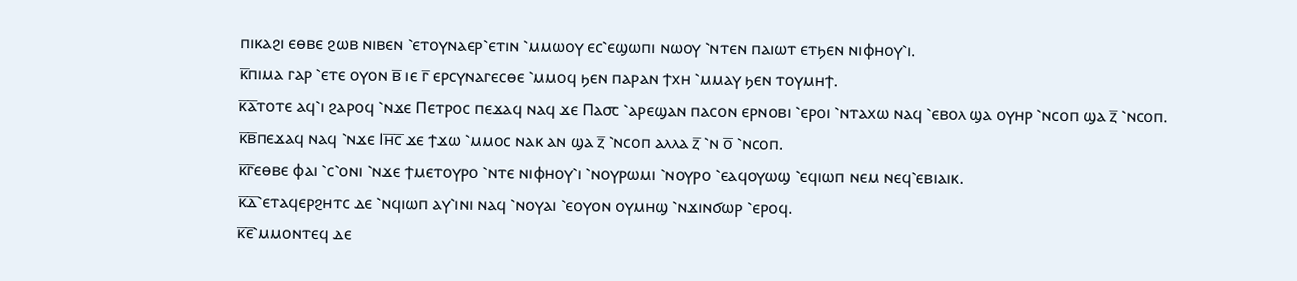ⲡⲓⲕⲁϩⲓ ⲉⲑⲃⲉ ϩⲱⲃ ⲛⲓⲃⲉⲛ ⳿ⲉⲧⲟⲩⲛⲁⲉⲣ⳿ⲉⲧⲓⲛ ⳿ⲙⲙⲱⲟⲩ ⲉⲥ⳿ⲉϣⲱⲡⲓ ⲛⲱⲟⲩ ⳿ⲛⲧⲉⲛ ⲡⲁⲓⲱⲧ ⲉⲧϧⲉⲛ ⲛⲓⲫⲏⲟⲩ⳿ⲓ.
ⲕ̅ⲡⲓⲙⲁ ⲅⲁⲣ ⳿ⲉⲧⲉ ⲟⲩⲟⲛ ⲃ̅ ⲓⲉ ⲅ̅ ⲉⲣⲥⲩⲛⲁⲅⲉⲥⲑⲉ ⳿ⲙⲙⲟϥ ϧⲉⲛ ⲡⲁⲣⲁⲛ ϯⲭⲏ ⳿ⲙⲙⲁⲩ ϧⲉⲛ ⲧⲟⲩⲙⲏϯ.
ⲕ̅ⲁ̅ⲧⲟⲧⲉ ⲁϥ⳿ⲓ ϩⲁⲣⲟϥ ⳿ⲛϫⲉ Ⲡⲉⲧⲣⲟⲥ ⲡⲉϫⲁϥ ⲛⲁϥ ϫⲉ Ⲡⲁ⳪ ⳿ⲁⲣⲉϣⲁⲛ ⲡⲁⲥⲟⲛ ⲉⲣⲛⲟⲃⲓ ⳿ⲉⲣⲟⲓ ⳿ⲛⲧⲁⲭⲱ ⲛⲁϥ ⳿ⲉⲃⲟⲗ ϣⲁ ⲟⲩⲏⲣ ⳿ⲛⲥⲟⲡ ϣⲁ ⲍ̅ ⳿ⲛⲥⲟⲡ.
ⲕ̅ⲃ̅ⲡⲉϫⲁϥ ⲛⲁϥ ⳿ⲛϫⲉ Ⲓⲏ̅ⲥ̅ ϫⲉ ϯϫⲱ ⳿ⲙⲙⲟⲥ ⲛⲁⲕ ⲁⲛ ϣⲁ ⲍ̅ ⳿ⲛⲥⲟⲡ ⲁⲗⲗⲁ ⲍ̅ ⳿ⲛ ⲟ̅ ⳿ⲛⲥⲟⲡ.
ⲕ̅ⲅ̅ⲉⲑⲃⲉ ⲫⲁⲓ ⳿ⲥ⳿ⲟⲛⲓ ⳿ⲛϫⲉ ϯⲙⲉⲧⲟⲩⲣⲟ ⳿ⲛⲧⲉ ⲛⲓⲫⲏⲟⲩ⳿ⲓ ⳿ⲛⲟⲩⲣⲱⲙⲓ ⳿ⲛⲟⲩⲣⲟ ⳿ⲉⲁϥⲟⲩⲱϣ ⳿ⲉϥⲓⲱⲡ ⲛⲉⲙ ⲛⲉϥ⳿ⲉⲃⲓⲁⲓⲕ.
ⲕ̅ⲇ̅⳿ⲉⲧⲁϥⲉⲣϩⲏⲧⲥ ⲇⲉ ⳿ⲛϥⲓⲱⲡ ⲁⲩ⳿ⲓⲛⲓ ⲛⲁϥ ⳿ⲛⲟⲩⲁⲓ ⳿ⲉⲟⲩⲟⲛ ⲟⲩⲙⲏϣ ⳿ⲛϫⲓⲛϭⲱⲣ ⳿ⲉⲣⲟϥ.
ⲕ̅ⲉ̅⳿ⲙⲙⲟⲛⲧⲉϥ ⲇⲉ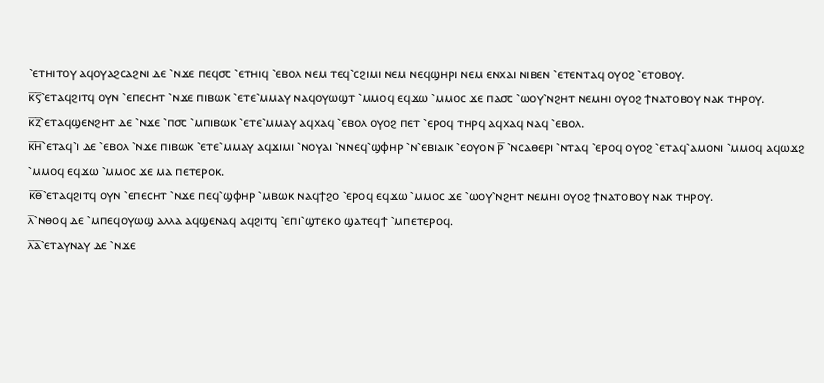⳿ⲉⲧⲏⲓⲧⲟⲩ ⲁϥⲟⲩⲁϩⲥⲁϩⲛⲓ ⲇⲉ ⳿ⲛϫⲉ ⲡⲉϥ⳪ ⳿ⲉⲧⲏⲓϥ ⳿ⲉⲃⲟⲗ ⲛⲉⲙ ⲧⲉϥ⳿ⲥϩⲓⲙⲓ ⲛⲉⲙ ⲛⲉϥϣⲏⲣⲓ ⲛⲉⲙ ⲉⲛⲭⲁⲓ ⲛⲓⲃⲉⲛ ⳿ⲉⲧⲉⲛⲧⲁϥ ⲟⲩⲟϩ ⳿ⲉⲧⲟⲃⲟⲩ.
ⲕ̅ⲋ̅⳿ⲉⲧⲁϥϩⲓⲧϥ ⲟⲩⲛ ⳿ⲉⲡⲉⲥⲏⲧ ⳿ⲛϫⲉ ⲡⲓⲃⲱⲕ ⳿ⲉⲧⲉ⳿ⲙⲙⲁⲩ ⲛⲁϥⲟⲩⲱϣⲧ ⳿ⲙⲙⲟϥ ⲉϥϫⲱ ⳿ⲙⲙⲟⲥ ϫⲉ ⲡⲁ⳪ ⳿ⲱⲟⲩ⳿ⲛϩⲏⲧ ⲛⲉⲙⲏⲓ ⲟⲩⲟϩ ϯⲛⲁⲧⲟⲃⲟⲩ ⲛⲁⲕ ⲧⲏⲣⲟⲩ.
ⲕ̅ⲍ̅⳿ⲉⲧⲁϥϣⲉⲛϩⲏⲧ ⲇⲉ ⳿ⲛϫⲉ ⳿ⲡ⳪ ⳿ⲙⲡⲓⲃⲱⲕ ⳿ⲉⲧⲉ⳿ⲙⲙⲁⲩ ⲁϥⲭⲁϥ ⳿ⲉⲃⲟⲗ ⲟⲩⲟϩ ⲡⲉⲧ ⳿ⲉⲣⲟϥ ⲧⲏⲣϥ ⲁϥⲭⲁϥ ⲛⲁϥ ⳿ⲉⲃⲟⲗ.
ⲕ̅ⲏ̅⳿ⲉⲧⲁϥ⳿ⲓ ⲇⲉ ⳿ⲉⲃⲟⲗ ⳿ⲛϫⲉ ⲡⲓⲃⲱⲕ ⳿ⲉⲧⲉ⳿ⲙⲙⲁⲩ ⲁϥϫⲓⲙⲓ ⳿ⲛⲟⲩⲁⲓ ⳿ⲛⲛⲉϥ⳿ϣⲫⲏⲣ ⳿ⲛ⳿ⲉⲃⲓⲁⲓⲕ ⳿ⲉⲟⲩⲟⲛ ⲣ̅ ⳿ⲛⲥⲁⲑⲉⲣⲓ ⳿ⲛⲧⲁϥ ⳿ⲉⲣⲟϥ ⲟⲩⲟϩ ⳿ⲉⲧⲁϥ⳿ⲁⲙⲟⲛⲓ ⳿ⲙⲙⲟϥ ⲁϥⲱϫϩ ⳿ⲙⲙⲟϥ ⲉϥϫⲱ ⳿ⲙⲙⲟⲥ ϫⲉ ⲙⲁ ⲡⲉⲧⲉⲣⲟⲕ.
ⲕ̅ⲑ̅⳿ⲉⲧⲁϥϩⲓⲧϥ ⲟⲩⲛ ⳿ⲉⲡⲉⲥⲏⲧ ⳿ⲛϫⲉ ⲡⲉϥ⳿ϣⲫⲏⲣ ⳿ⲙⲃⲱⲕ ⲛⲁϥϯϩⲟ ⳿ⲉⲣⲟϥ ⲉϥϫⲱ ⳿ⲙⲙⲟⲥ ϫⲉ ⳿ⲱⲟⲩ⳿ⲛϩⲏⲧ ⲛⲉⲙⲏⲓ ⲟⲩⲟϩ ϯⲛⲁⲧⲟⲃⲟⲩ ⲛⲁⲕ ⲧⲏⲣⲟⲩ.
ⲗ̅⳿ⲛⲑⲟϥ ⲇⲉ ⳿ⲙⲡⲉϥⲟⲩⲱϣ ⲁⲗⲗⲁ ⲁϥϣⲉⲛⲁϥ ⲁϥϩⲓⲧϥ ⳿ⲉⲡⲓ⳿ϣⲧⲉⲕⲟ ϣⲁⲧⲉϥϯ ⳿ⲙⲡⲉⲧⲉⲣⲟϥ.
ⲗ̅ⲁ̅⳿ⲉⲧⲁⲩⲛⲁⲩ ⲇⲉ ⳿ⲛϫⲉ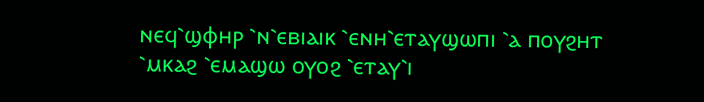ⲛⲉϥ⳿ϣⲫⲏⲣ ⳿ⲛ⳿ⲉⲃⲓⲁⲓⲕ ⳿ⲉⲛⲏ⳿ⲉⲧⲁⲩϣⲱⲡⲓ ⳿ⲁ ⲡⲟⲩϩⲏⲧ ⳿ⲙⲕⲁϩ ⳿ⲉⲙⲁϣⲱ ⲟⲩⲟϩ ⳿ⲉⲧⲁⲩ⳿ⲓ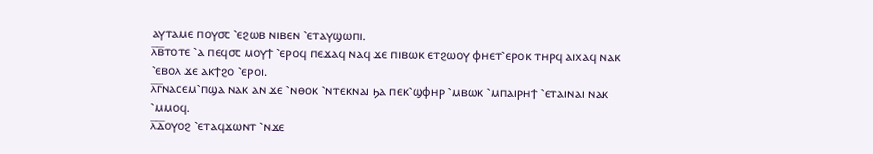ⲁⲩⲧⲁⲙⲉ ⲡⲟⲩ⳪ ⳿ⲉϩⲱⲃ ⲛⲓⲃⲉⲛ ⳿ⲉⲧⲁⲩϣⲱⲡⲓ.
ⲗ̅ⲃ̅ⲧⲟⲧⲉ ⳿ⲁ ⲡⲉϥ⳪ ⲙⲟⲩϯ ⳿ⲉⲣⲟϥ ⲡⲉϫⲁϥ ⲛⲁϥ ϫⲉ ⲡⲓⲃⲱⲕ ⲉⲧϩⲱⲟⲩ ⲫⲏⲉⲧ⳿ⲉⲣⲟⲕ ⲧⲏⲣϥ ⲁⲓⲭⲁϥ ⲛⲁⲕ ⳿ⲉⲃⲟⲗ ϫⲉ ⲁⲕϯϩⲟ ⳿ⲉⲣⲟⲓ.
ⲗ̅ⲅ̅ⲛⲁⲥⲉⲙ⳿ⲡϣⲁ ⲛⲁⲕ ⲁⲛ ϫⲉ ⳿ⲛⲑⲟⲕ ⳿ⲛⲧⲉⲕⲛⲁⲓ ϧⲁ ⲡⲉⲕ⳿ϣⲫⲏⲣ ⳿ⲙⲃⲱⲕ ⳿ⲙⲡⲁⲓⲣⲏϯ ⳿ⲉⲧⲁⲓⲛⲁⲓ ⲛⲁⲕ ⳿ⲙⲙⲟϥ.
ⲗ̅ⲇ̅ⲟⲩⲟϩ ⳿ⲉⲧⲁϥϫⲱⲛⲧ ⳿ⲛϫⲉ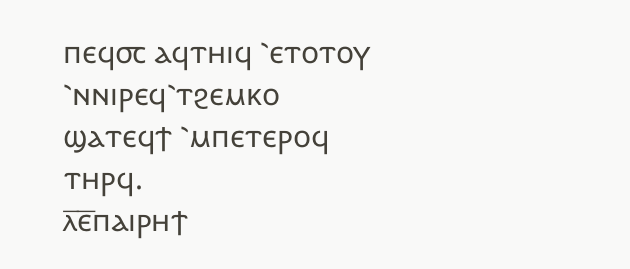ⲡⲉϥ⳪ ⲁϥⲧⲏⲓϥ ⳿ⲉⲧⲟⲧⲟⲩ ⳿ⲛⲛⲓⲣⲉϥ⳿ⲧϩⲉⲙⲕⲟ ϣⲁⲧⲉϥϯ ⳿ⲙⲡⲉⲧⲉⲣⲟϥ ⲧⲏⲣϥ.
ⲗ̅ⲉ̅ⲡⲁⲓⲣⲏϯ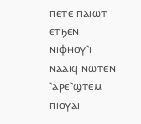ⲡⲉⲧⲉ ⲡⲁⲓⲱⲧ ⲉⲧϧⲉⲛ ⲛⲓⲫⲏⲟⲩ⳿ⲓ ⲛⲁⲁⲓϥ ⲛⲱⲧⲉⲛ ⳿ⲁⲣⲉ⳿ϣⲧⲉⲙ ⲡⲓⲟⲩⲁⲓ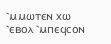⳿ⲙⲙⲱⲧⲉⲛ ⲭⲱ ⳿ⲉⲃⲟⲗ ⳿ⲙⲡⲉϥⲥⲟⲛ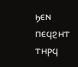ϧⲉⲛ ⲡⲉϥϩⲏⲧ ⲧⲏⲣϥ